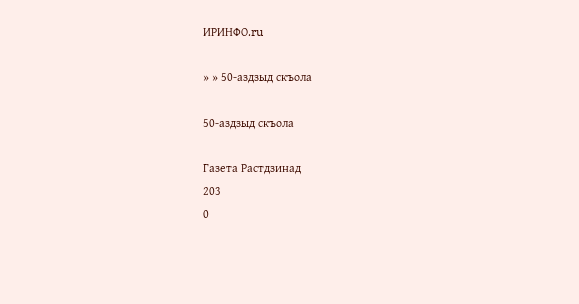ИРИНФО.ru

» » 50-аздзыд скъола

50-аздзыд скъола

Газета Растдзинад
203
0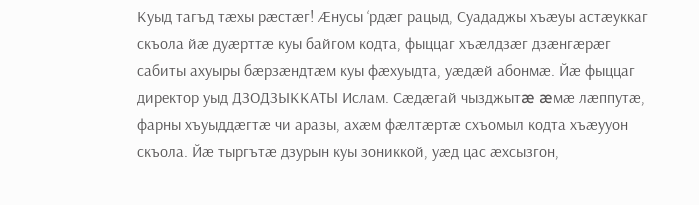Куыд тагъд тæхы рæстæг! Æнусы ‘рдæг рацыд, Суададжы хъæуы астæуккаг скъола йæ дуæрттæ куы байгом кодта, фыццаг хъæлдзæг дзæнгæрæг сабиты ахуыры бæрзæндтæм куы фæхуыдта, уæдæй абонмæ. Йæ фыццаг директор уыд ДЗОДЗЫККАТЫ Ислам. Сæдæгай чызджытæ æмæ лæппутæ, фарны хъуыддæгтæ чи аразы, ахæм фæлтæртæ схъомыл кодта хъæууон скъола. Йæ тыргътæ дзурын куы зониккой, уæд цас æхсызгон,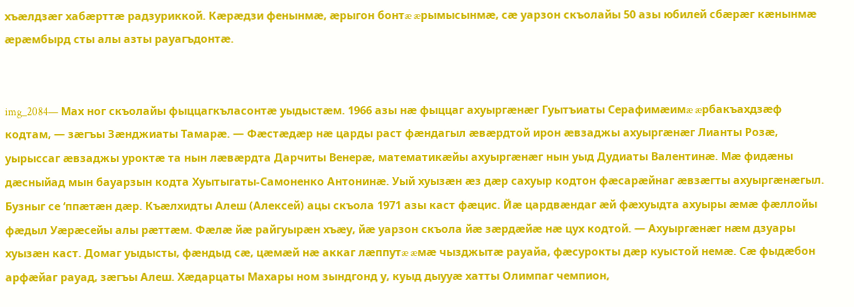хъæлдзæг хабæрттæ радзуриккой. Кæрæдзи фенынмæ, æрыгон бонтæ æрымысынмæ, сæ уарзон скъолайы 50 азы юбилей сбæрæг кæнынмæ æрæмбырд сты алы азты рауагъдонтæ.


img_2084— Мах ног скъолайы фыццагкъласонтæ уыдыстæм. 1966 азы нæ фыццаг ахуыргæнæг Гуытъиаты Серафимæимæ æрбакъахдзæф кодтам, — зæгъы Зæнджиаты Тамарæ. — Фæстæдæр нæ царды раст фæндагыл æвæрдтой ирон æвзаджы ахуыргæнæг Лианты Розæ, уырыссаг æвзаджы уроктæ та нын лæвæрдта Дарчиты Венерæ, математикæйы ахуыргæнæг нын уыд Дудиаты Валентинæ. Мæ фидæны дæсныйад мын бауарзын кодта Хуытыгаты-Самоненко Антонинæ. Уый хуызæн æз дæр сахуыр кодтон фæсарæйнаг æвзæгты ахуыргæнæгыл. Бузныг се ‘ппæтæн дæр. Къæлхидты Алеш (Алексей) ацы скъола 1971 азы каст фæцис. Йæ цардвæндаг æй фæхуыдта ахуыры æмæ фæллойы фæдыл Уæрæсейы алы рæттæм. Фæлæ йæ райгуырæн хъæу, йæ уарзон скъола йæ зæрдæйæ нæ цух кодтой. — Ахуыргæнæг нæм дзуары хуызæн каст. Домаг уыдысты, фæндыд сæ, цæмæй нæ аккаг лæппутæ æмæ чызджытæ рауайа, фæсурокты дæр куыстой немæ. Сæ фыдæбон арфæйаг рауад, зæгъы Алеш. Хæдарцаты Махары ном зындгонд у, куыд дыууæ хатты Олимпаг чемпион,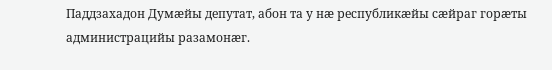Паддзахадон Думæйы депутат, абон та у нæ республикæйы сæйраг горæты администрацийы разамонæг.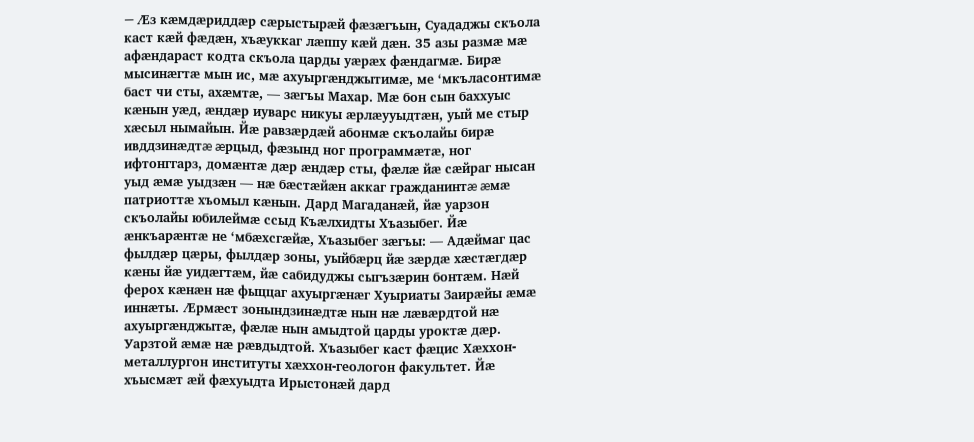— Æз кæмдæриддæр сæрыстырæй фæзæгъын, Суададжы скъола каст кæй фæдæн, хъæуккаг лæппу кæй дæн. 35 азы размæ мæ афæндараст кодта скъола царды уæрæх фæндагмæ. Бирæ мысинæгтæ мын ис, мæ ахуыргæнджытимæ, ме ‘мкъласонтимæ баст чи сты, ахæмтæ, — зæгъы Махар. Мæ бон сын баххуыс кæнын уæд, æндæр иуварс никуы æрлæууыдтæн, уый ме стыр хæсыл нымайын. Йæ равзæрдæй абонмæ скъолайы бирæ ивддзинæдтæ æрцыд, фæзынд ног программæтæ, ног ифтонггарз, домæнтæ дæр æндæр сты, фæлæ йæ сæйраг нысан уыд æмæ уыдзæн — нæ бæстæйæн аккаг гражданинтæ æмæ патриоттæ хъомыл кæнын. Дард Магаданæй, йæ уарзон скъолайы юбилеймæ ссыд Къæлхидты Хъазыбег. Йæ æнкъарæнтæ не ‘мбæхсгæйæ, Хъазыбег зæгъы: — Адæймаг цас фылдæр цæры, фылдæр зоны, уыйбæрц йæ зæрдæ хæстæгдæр кæны йæ уидæгтæм, йæ сабидуджы сыгъзæрин бонтæм. Нæй ферох кæнæн нæ фыццаг ахуыргæнæг Хуыриаты Заирæйы æмæ иннæты. Æрмæст зонындзинæдтæ нын нæ лæвæрдтой нæ ахуыргæнджытæ, фæлæ нын амыдтой царды уроктæ дæр. Уарзтой æмæ нæ рæвдыдтой. Хъазыбег каст фæцис Хæххон-металлургон институты хæххон-геологон факультет. Йæ хъысмæт æй фæхуыдта Ирыстонæй дард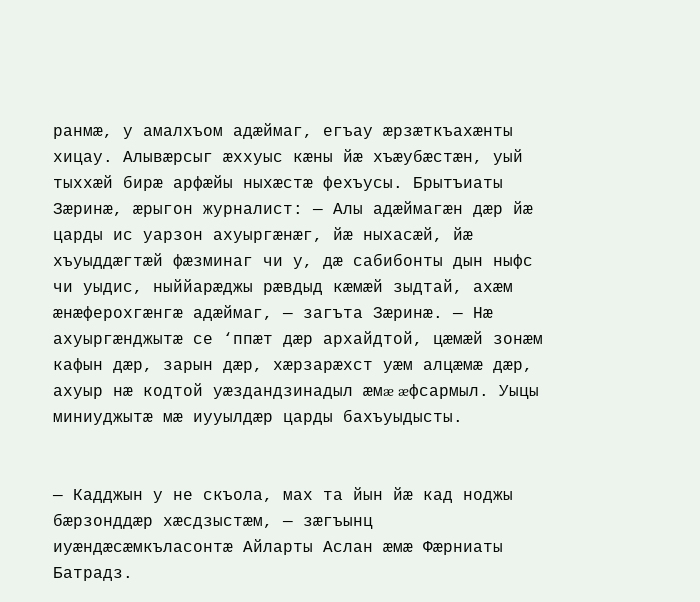ранмæ, у амалхъом адæймаг, егъау æрзæткъахæнты хицау. Алывæрсыг æххуыс кæны йæ хъæубæстæн, уый тыххæй бирæ арфæйы ныхæстæ фехъусы. Брытъиаты Зæринæ, æрыгон журналист: — Алы адæймагæн дæр йæ царды ис уарзон ахуыргæнæг, йæ ныхасæй, йæ хъуыддæгтæй фæзминаг чи у, дæ сабибонты дын ныфс чи уыдис, ныййарæджы рæвдыд кæмæй зыдтай, ахæм æнæферохгæнгæ адæймаг, — загъта Зæринæ. — Нæ ахуыргæнджытæ се ‘ппæт дæр архайдтой, цæмæй зонæм кафын дæр, зарын дæр, хæрзарæхст уæм алцæмæ дæр, ахуыр нæ кодтой уæздандзинадыл æмæ æфсармыл. Уыцы миниуджытæ мæ иууылдæр царды бахъуыдысты.


— Кадджын у не скъола, мах та йын йæ кад ноджы бæрзонддæр хæсдзыстæм, — зæгъынц иуæндæсæмкъласонтæ Айларты Аслан æмæ Фæрниаты Батрадз.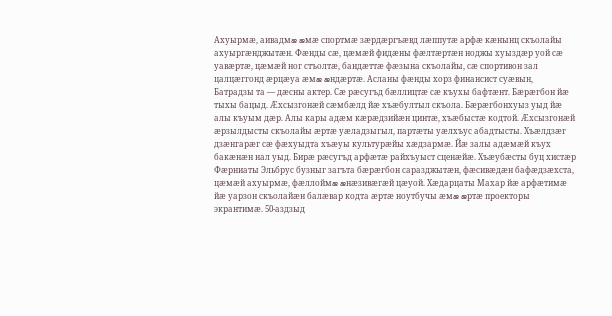Ахуырмæ, аивадмæ æмæ спортмæ зæрдæргъæвд лæппутæ арфæ кæнынц скъолайы ахуыргæнджытæн. Фæнды сæ, цæмæй фидæны фæлтæртæн ноджы хуыздæр уой сæ уавæртæ, цæмæй ног стъолтæ, бандæттæ фæзына скъолайы, сæ спортивон зал цалцæггонд æрцæуа æмæ æндæртæ. Асланы фæнды хорз финансист суæвын, Батрадзы та — дæсны актер. Сæ рæсугъд бæллицтæ сæ къухы бафтæнт. Бæрæгбон йæ тыхы бацыд. Æхсызгонæй сæмбæлд йæ хъæбултыл скъола. Бæрæгбонхуыз уыд йæ алы къуым дæр. Алы кары адæм кæрæдзийæн цинтæ, хъæбыстæ кодтой. Æхсызгонæй æрзылдысты скъолайы æртæ уæладзыгыл, партæты уæлхъус абадтысты. Хъæлдзæг дзæнгарæг сæ фæхуыдта хъæуы культурæйы хæдзармæ. Йæ залы адæмæй къух бакæнæн нал уыд. Бирæ рæсугъд арфæтæ райхъуыст сценæйæ. Хъæубæсты буц хистæр Фæрниаты Эльбрус бузныг загъта бæрæгбон саразджытæн, фæсивæдæн бафæдзæхста, цæмæй ахуырмæ, фæллоймæ æнæзивæгæй цæуой. Хæдарцаты Махар йæ арфæтимæ йæ уарзон скъолайæн балæвар кодта æртæ ноутбучы æмæ æртæ проекторы экрантимæ. 50-аздзыд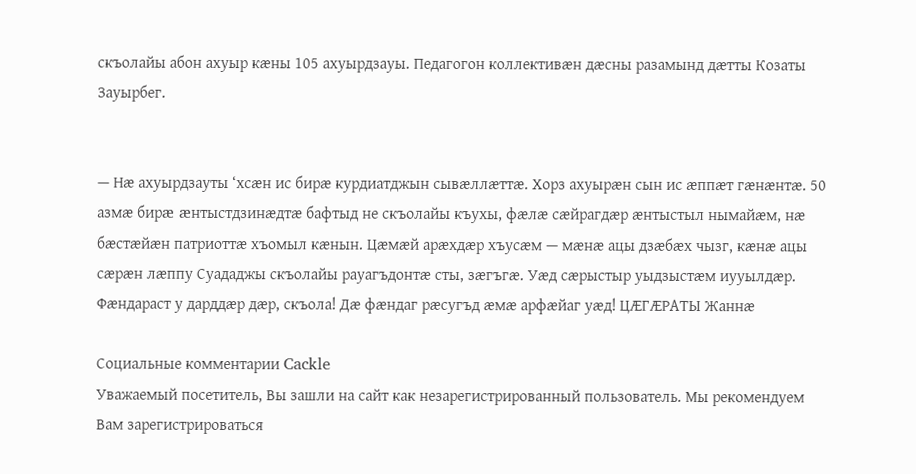скъолайы абон ахуыр кæны 105 ахуырдзауы. Педагогон коллективæн дæсны разамынд дæтты Козаты Зауырбег.


— Нæ ахуырдзауты ‘хсæн ис бирæ курдиатджын сывæллæттæ. Хорз ахуырæн сын ис æппæт гæнæнтæ. 50 азмæ бирæ æнтыстдзинæдтæ бафтыд не скъолайы къухы, фæлæ сæйрагдæр æнтыстыл нымайæм, нæ бæстæйæн патриоттæ хъомыл кæнын. Цæмæй арæхдæр хъусæм — мæнæ ацы дзæбæх чызг, кæнæ ацы сæрæн лæппу Суададжы скъолайы рауагъдонтæ сты, зæгъгæ. Уæд сæрыстыр уыдзыстæм иууылдæр. Фæндараст у дарддæр дæр, скъола! Дæ фæндаг рæсугъд æмæ арфæйаг уæд! ЦÆГÆРАТЫ Жаннæ

Социальные комментарии Cackle
Уважаемый посетитель, Вы зашли на сайт как незарегистрированный пользователь. Мы рекомендуем Вам зарегистрироваться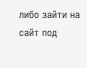либо зайти на сайт под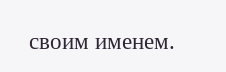своим именем.